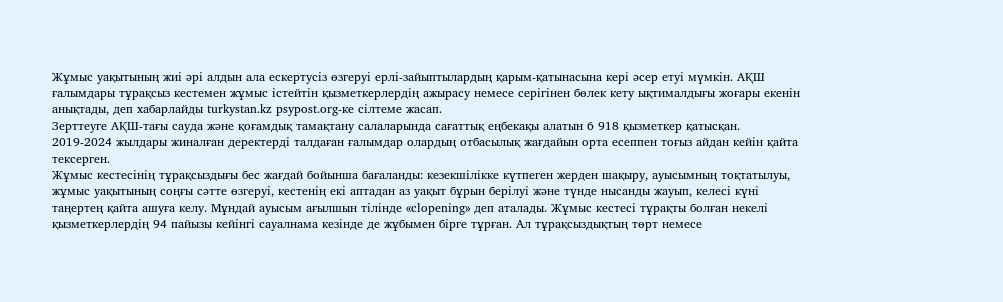Жұмыс уақытының жиі әрі алдын ала ескертусіз өзгеруі ерлі-зайыптылардың қарым-қатынасына кері әсер етуі мүмкін. АҚШ ғалымдары тұрақсыз кестемен жұмыс істейтін қызметкерлердің ажырасу немесе серігінен бөлек кету ықтималдығы жоғары екенін анықтады, деп хабарлайды turkystan.kz psypost.org-ке сілтеме жасап.
Зерттеуге АҚШ-тағы сауда және қоғамдық тамақтану салаларында сағаттық еңбекақы алатын 6 918 қызметкер қатысқан. 2019-2024 жылдары жиналған деректерді талдаған ғалымдар олардың отбасылық жағдайын орта есеппен тоғыз айдан кейін қайта тексерген.
Жұмыс кестесінің тұрақсыздығы бес жағдай бойынша бағаланды: кезекшілікке күтпеген жерден шақыру, ауысымның тоқтатылуы, жұмыс уақытының соңғы сәтте өзгеруі, кестенің екі аптадан аз уақыт бұрын берілуі және түнде нысанды жауып, келесі күні таңертең қайта ашуға келу. Мұндай ауысым ағылшын тілінде «clopening» деп аталады. Жұмыс кестесі тұрақты болған некелі қызметкерлердің 94 пайызы кейінгі сауалнама кезінде де жұбымен бірге тұрған. Ал тұрақсыздықтың төрт немесе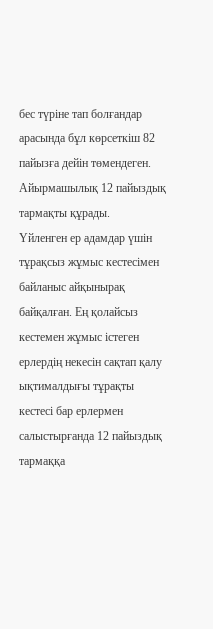бес түріне тап болғандар арасында бұл көрсеткіш 82 пайызға дейін төмендеген. Айырмашылық 12 пайыздық тармақты құрады.
Үйленген ер адамдар үшін тұрақсыз жұмыс кестесімен байланыс айқынырақ байқалған. Ең қолайсыз кестемен жұмыс істеген ерлердің некесін сақтап қалу ықтималдығы тұрақты кестесі бар ерлермен салыстырғанда 12 пайыздық тармаққа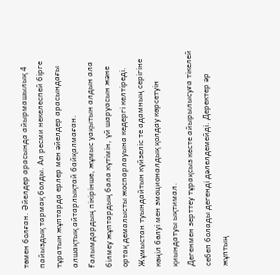төмен болған. Әйелдер арасында айырмашылық 4 пайыздық тармақ болды. Ал ресми некелеспей бірге тұратын жұптарда ерлер мен әйелдер арасындағы алшақтық айтарлықтай байқалмаған.
Ғалымдардың пікірінше, жұмыс уақытын алдын ала білмеу жұптардың бала күтімін, үй шаруасын және ортақ демалысты жоспарлауына кедергі келтіреді. Жұмыстан туындайтын күйзеліс те адамның серігіне көңіл бөлуі мен эмоционалдық қолдау көрсетуін қиындатуы ықтимал.
Дегенмен зерттеу тұрақсыз кесте айырылысуға тікелей себеп болады дегенді дәлелдемейді. Деректер әр жұптың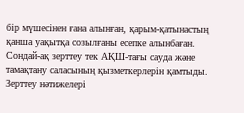бір мүшесінен ғана алынған, қарым-қатынастың қанша уақытқа созылғаны есепке алынбаған. Сондай-ақ зерттеу тек АҚШ-тағы сауда және тамақтану саласының қызметкерлерін қамтыды. Зерттеу нәтижелері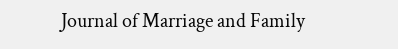Journal of Marriage and Family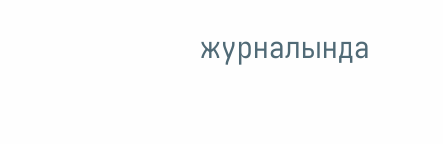журналында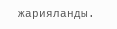жарияланды.